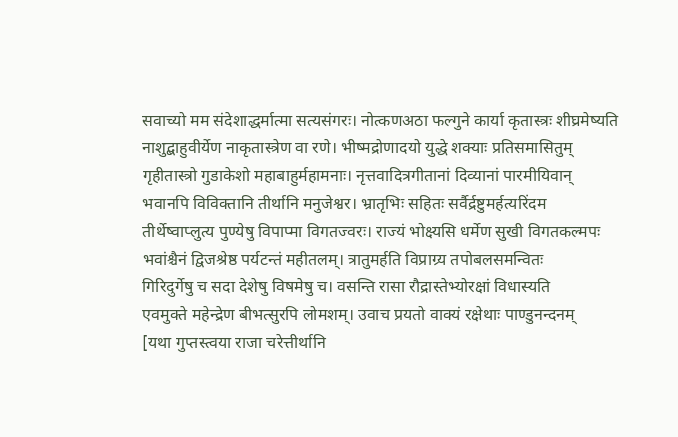सवाच्यो मम संदेशाद्धर्मात्मा सत्यसंगरः। नोत्कणअठा फल्गुने कार्या कृतास्त्रः शीघ्रमेष्यति
नाशुद्बाहुवीर्येण नाकृतास्त्रेण वा रणे। भीष्मद्रोणादयो युद्धे शक्याः प्रतिसमासितुम्
गृहीतास्त्रो गुडाकेशो महाबाहुर्महामनाः। नृत्तवादित्रगीतानां दिव्यानां पारमीयिवान्
भवानपि विविक्तानि तीर्थानि मनुजेश्वर। भ्रातृभिः सहितः सर्वैर्द्रष्टुमर्हत्यरिंदम
तीर्थेष्वाप्लुत्य पुण्येषु विपाप्मा विगतज्वरः। राज्यं भोक्ष्यसि धर्मेण सुखी विगतकल्मपः
भवांश्चैनं द्विजश्रेष्ठ पर्यटन्तं महीतलम्। त्रातुमर्हति विप्राग्र्य तपोबलसमन्वितः
गिरिदुर्गेषु च सदा देशेषु विषमेषु च। वसन्ति रासा रौद्रास्तेभ्योरक्षां विधास्यति
एवमुक्ते महेन्द्रेण बीभत्सुरपि लोमशम्। उवाच प्रयतो वाक्यं रक्षेथाः पाण्डुनन्दनम्
[यथा गुप्तस्त्वया राजा चरेत्तीर्थानि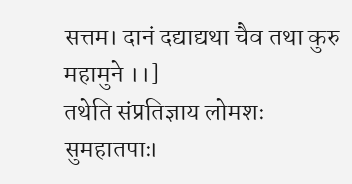सत्तम। दानं दद्याद्यथा चैव तथा कुरु महामुने ।।]
तथेति संप्रतिज्ञाय लोमशः सुमहातपाः।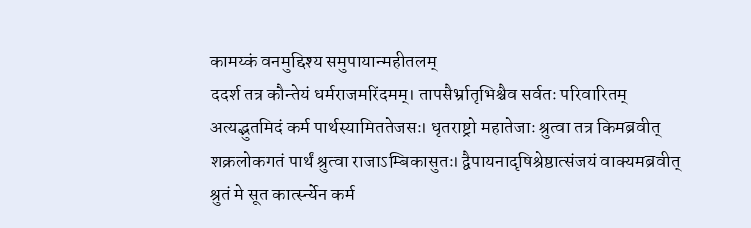कामय्कं वनमुद्दिश्य समुपायान्महीतलम्
ददर्श तत्र कौन्तेयं धर्मराजमरिंदमम्। तापसैर्भ्रातृभिश्चैव सर्वतः परिवारितम्
अत्यद्भुतमिदं कर्म पार्थस्यामिततेजसः। धृतराष्ट्रो महातेजाः श्रुत्वा तत्र किमब्रवीत्
शक्रलोकगतं पार्थं श्रुत्वा राजाऽम्बिकासुतः। द्वैपायनादृषिश्रेष्ठात्संजयं वाक्यमब्रवीत्
श्रुतं मे सूत कार्त्स्न्येन कर्म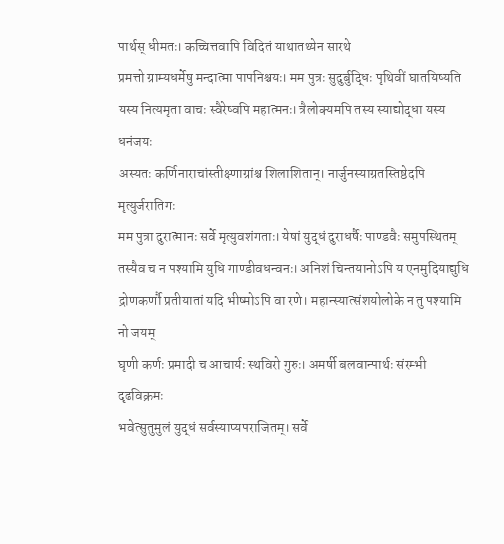पार्थस् धीमतः। कच्चित्तवापि विदितं याथातथ्येन सारथे
प्रमत्तो ग्राम्यधर्मेषु मन्दात्मा पापनिश्चयः। मम पुत्रः सुदुर्बुद्धिः पृथिवीं घातयिष्यति
यस्य नित्यमृता वाचः स्वैरेष्वपि महात्मनः। त्रैलोक्यमपि तस्य स्याद्योद्धा यस्य धनंजयः
अस्यतः कर्णिनाराचांस्तीक्ष्णाग्रांश्च शिलाशितान्। नार्जुनस्याग्रतस्तिष्ठेदपि मृत्युर्जरातिगः
मम पुत्रा दुरात्मानः सर्वे मृत्युवशंगताः। येषां युद्धं दुराधर्षैः पाण्डवैः समुपस्थितम्
तस्यैव च न पश्यामि युधि गाण्डीवधन्वनः। अनिशं चिन्तयानोऽपि य एनमुदियाद्युधि
द्रोणकर्णौ प्रतीयातां यदि भीष्मोऽपि वा रणे। महान्स्यात्संशयोलोके न तु पश्यामि नो जयम्
घृणी कर्णः प्रमादी च आचार्यः स्थविरो गुरुः। अमर्षी बलवान्पार्थः संरम्भी दृढविक्रमः
भवेत्सुतुमुलं युद्धं सर्वस्याप्यपराजितम्। सर्वे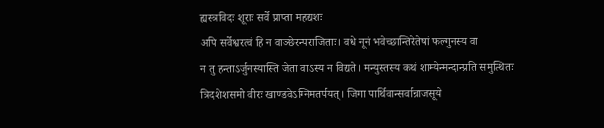ह्यस्त्रविदः शूराः सर्वे प्राप्ता महद्यशः
अपि सर्वेश्वरत्वं हि न वाञ्छेरन्पराजिताः। वधे नूनं भवेच्छान्तिरेतेषां फल्गुनस्य वा
न तु हन्ताऽर्जुनस्यास्ति जेता वाऽस्य न विद्यते। मन्युस्तस्य कथं शाम्येन्मन्दान्प्रति समुत्थितः
त्रिदशेशसमो वीरः खाण्डवेऽग्निमतर्पयत्। जिगा पार्थिवान्सर्वान्राजसूये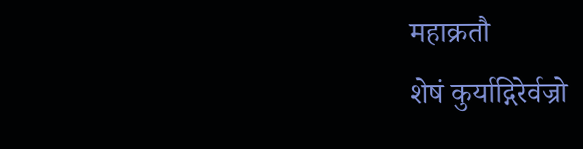महाक्रतौ
शेषं कुर्याद्गिरेर्वज्रो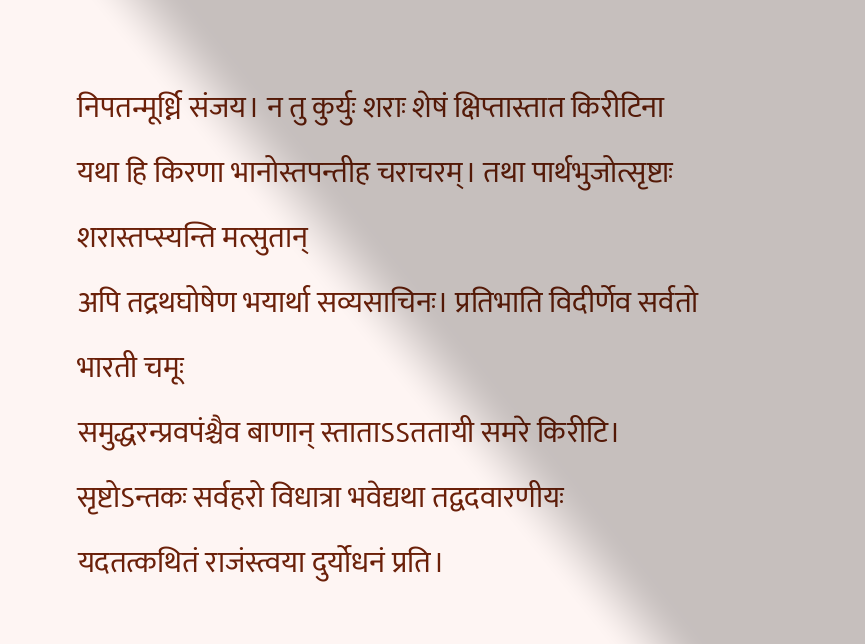निपतन्मूर्ध्नि संजय। न तु कुर्युः शराः शेषं क्षिप्तास्तात किरीटिना
यथा हि किरणा भानोस्तपन्तीह चराचरम्। तथा पार्थभुजोत्सृष्टाः शरास्तप्स्यन्ति मत्सुतान्
अपि तद्रथघोषेण भयार्था सव्यसाचिनः। प्रतिभाति विदीर्णेव सर्वतो भारती चमूः
समुद्धरन्प्रवपंश्चैव बाणान् स्ताताऽऽततायी समरे किरीटि। सृष्टोऽन्तकः सर्वहरो विधात्रा भवेद्यथा तद्वदवारणीयः
यदतत्कथितं राजंस्त्वया दुर्योधनं प्रति।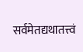सर्वमेतद्यथातत्त्वं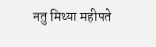नतु मिथ्या महीपते